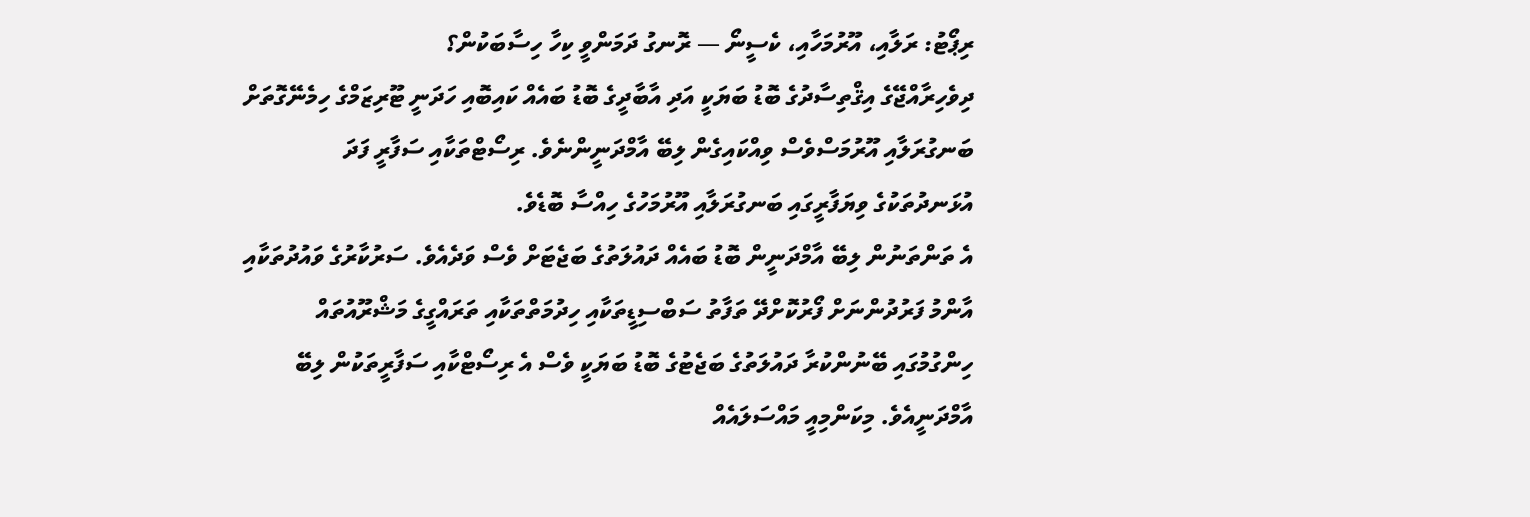ރިޕޯޓު: ރަލާއި، އޫރުމަހާއި، ކެސީނޯ — ރޮނގު ދަމަންވީ ކިހާ ހިސާބަކުން؟
ދިވެހިރާއްޖޭގެ އިޤްތިސާދުގެ ބޮޑު ބަޔަކީ އަދި އާބާދީގެ ބޮޑު ބައެއް ކައިބޮއި ހަދަނީ ޓޫރިޒަމްގެ ހިމެނޭގޮތަށް ބަނގުރަލާއި އޫރުމަސްވެސް ވިއްކައިގެން ލިބޭ އާމްދަނީންނެވެ. ރިސޯޓްތަކާއި ސަފާރީ ފަދަ އުޅަނދުތަކުގެ ވިޔަފާރީގައި ބަނގުރަލާއި އޫރުމަހުގެ ހިއްސާ ބޮޑެވެ.
އެ ތަންތަނުން ލިބޭ އާމްދަނީން ބޮޑު ބައެއް ދައުލަތުގެ ބަޖެޓަށް ވެސް ވަދެއެވެ. ސަރުކާރުގެ ވައުދުތަކާއި އާންމު ފަރުދުންނަށް ފޯރުކޮށްދޭ ތަފާތު ސަބްސިޑީތަކާއި ހިދުމަތްތަކާއި ތަރައްގީގެ މަޝްރޫއުތައް ހިންގުމުގައި ބޭނުންކުރާ ދައުލަތުގެ ބަޖެޓުގެ ބޮޑު ބަޔަކީ ވެސް އެ ރިސޯޓްކާއި ސަފާރީތަކުން ލިބޭ އާމްދަނީއެވެ. މިކަންމިއީ މައްސަލައެއް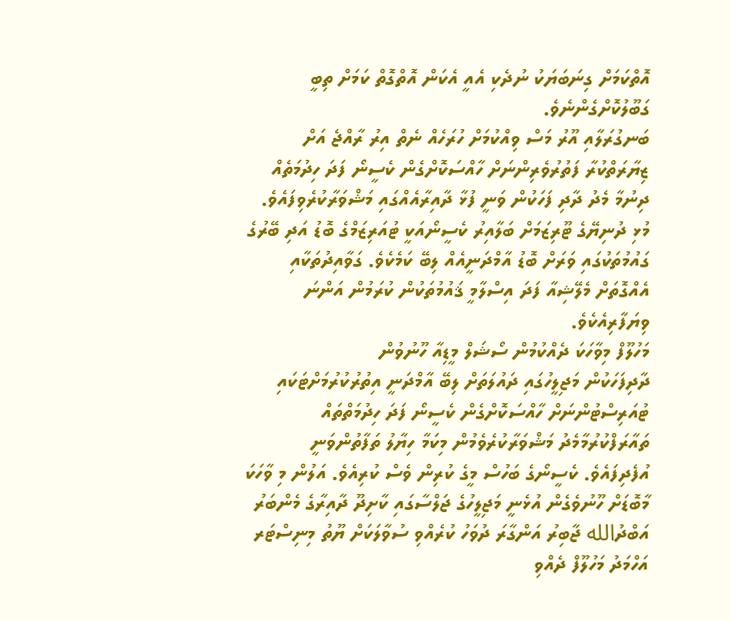އޮތްކަމަށް ގިނަބަޔަކު ނުދެކި އެއީ އެކަން އޮތްގޮތް ކަމަށް ތިބީ ގަބޫލުކޮށްގެންނެވެ.
ބަނގުރަލާއި އޫރު މަސް ވިއްކުމަށް ހުރަހެއް ނެތް އިރު ރާއްޖެ އަށް ޒިޔާރަތްކުރާ ފަތުރުވެރިންނަށް ހާއްސަކޮށްގެން ކެސީނޯ ފަދަ ހިދުމަތެއް ދިނުމާ މެދު ދާދި ފަހަކުން ވަނީ ފުޅާ ދާއިރާއެއްގައި މަޝްވަރާކުރެވިފައެވެ. މުޅި ދުނިޔޭގެ ޓޫރިޒަމަށް ބަލާއިރު ކެސީނޯއަކީ ޓުއަރިޒަމްގެ ބޮޑު އަދި ބޭރުގެ ގައުމުތަކުގައި ވަރަށް ބޮޑު އާމްދަނީއެއް ލިބޭ ކަމެކެވެ. ގަވާއިދުތަކާއި އެއްގޮތަށް މެލޭޝިއާ ފަދަ އިސްލާމީ ޤައުމުތަކުން ކުރަމުން އަންނަ ވިޔަފާރިއެކެވެ.
މަހުލޫފް މިވާހަކަ ދެއްކުމުން ސޯޝަލް މީޑިއާ ހޫނުވުން
ދާދިފަހަކުން މަޖިލީހުގައި ދައުލަތަށް ލިބޭ އާމްދަނީ އިތުރުކުރުމަށްޓަކައި ޓުއަރިސްޓުންނަށް ހާއްސަކޮށްގެން ކެސީނޯ ފަދަ ހިދުމަތްތައް ތައާރަފްކުރުމާމެދު މަޝްވަރާކުރެވެމުން މިކަމާ ހިޔާލު ތަފާތުންވަނީ އުފެދިފައެވެ. ކެސީނޯގެ ބަހުސް މީގެ ކުރިން ވެސް ކުރިއެވެ. އަލުން މި ވާހަކަ މާބޮޑަށް ހޫނުވެގެން އުޅެނީ މަޖިލީހުގެ ޖަލްސާގައި ކާށިދޫ ދާއިރާގެ މެންބަރު އަބްދުالله ޖާބިރު އަންގާރަ ދުވަހު ކުރެއްވި ސުވާލަކަށް ޔޫތު މިނިސްޓަރ އަހްމަދު މަހުލޫފް ދެއްވި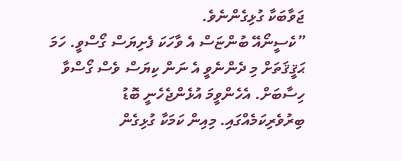ޖަވާބަކާ ގުޅިގެންނެވެ.
”ކެސީނޯއޭ ބުންޏަސް އެ ވާހަކަ ފެށިޔަސް ގޯސްވީ. ހަމަ ޙަޤީޤަތަށް މި ދެންނެވީ އެ ނަން ކިޔަސް ވެސް ގޯސްވާ ހިސާބަށް. އެހެންވީމަ އުޅެންޖެހެނީ ބޮޑު ބިރުވެރިކަމެއްގައި. މިއިން ކަމަކާ ގުޅިގެން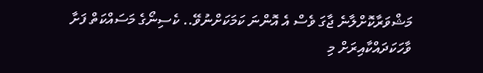މަޝްވަރާކޮށްލާނެ ޖާގަ ވެސް އެ އޮންނަ ކަމަކަށްނުވޭ.. ކެސިނޯގެ މަސައްކަތް ފަށާ ވާހަކަދައްކާއިރަށް މި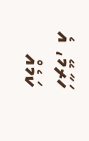ހަރާމޭ، އެ ކަމެއް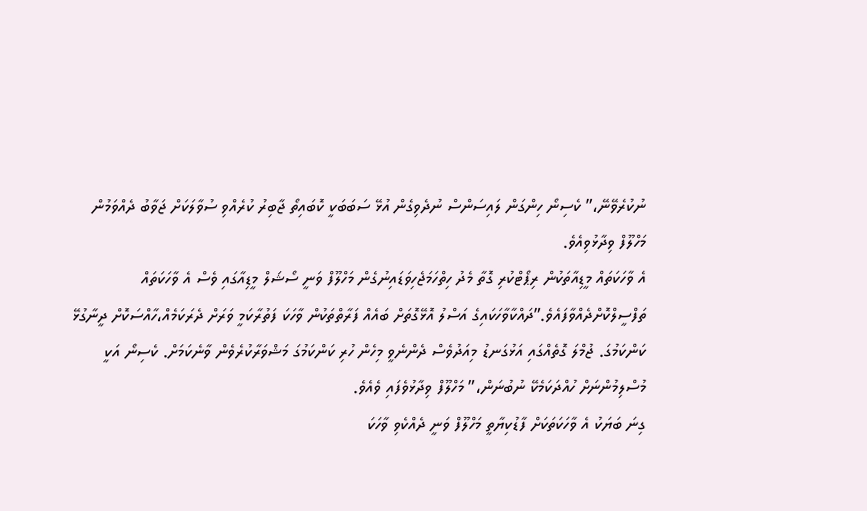ނުކުރެވޭނޭ،” ކެސިނޯ ހިންގަން ލައިސަންސް ނުދެވިގެން އުޅޭ ސަބަބަކީ ކޮބައިތޯ ޖާބިރު ކުރެއްވި ސުވާލަކަށް ޖަވާބު ދެއްވަމުން މަހްލޫފް ވިދާޅުވިއެވެ.
އެ ވާހަކަތައް މީޑިއާތަކުން ރިޕޯޓްކުރި ގޮތާ މެދު ހިތްހަމަޖެހިވަޑައިނުގެން މަހްލޫފް ވަނީ ސޯޝަލް މީޑިއާގައި ވެސް އެ ވާހަކަތައް ތަފްސީލްކޮށްދެއްވާފައެވެ.”ދައްކާވާހަކައިގެ އަސްލު އޮޅޭގޮތަށް ބައެއް ފަރާތްތަކުން ވާހަކަ ފަތުރާކަމީ ވަރަށް ދެރަކަމެއް،ހާއްސަކޮށް ދީނާގުޅޭ ކަންކަމުގަ. ޖުމްލަ ގޮތެއްގައި އަޅުގަނޑު މިއަދުވެސް ދެންނެވީ މިހެން ހުރި ކަންކަމުގަ މަޝްވަރާކުރެވެން ވާނެކަމަށް. ކެސިނޯ އަކީ މުސްލިމުންނަށް ހުއްދަކަމެކޭ ނުބުނަން،” މަހްލޫފް ވިދާޅުވެފައި ވެއެވެ.
ގިނަ ބަޔަކު އެ ވާހަކަތަކަށް ފާޑުކިޔާތީ މަހްލޫފް ވަނީ ދެއްކެވި ވާހަކަ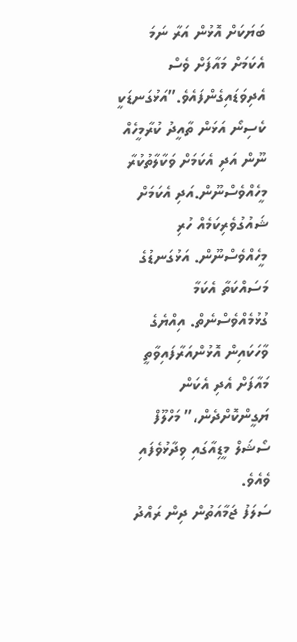ބަޔަކަށް އޮޅުން އަރާ ނަމަ އެކަމަށް މައާފަށް ވެސް އެދިވަޑައިގެންފައެވެ.”އަޅުގަނޑަކީ ކެސިނޯ އަޅަން ތާއީދު ކުރާމީހެއް ނޫން އަދި އެކަމަށް ވަކާލާތުކުރާ މީހެއްވެސްނޫން.އަދި އެކަމަށް ޝައުގުވެރިކަމެއް ހުރި މީހެއްވެސްނޫން. އަޅުގަނޑުގެ މަސައްކަތާ އެކަމާ ގުޅުމެއްވެސްނެތް. އިއްޔެގެ ވާހަކައިން އޮޅުންއަރާފައިވާތީ މައާފަށް އެދި އެކަން ޔަގީންކޮށްދެން،” މަހްލޫފް ސޯޝަލް މީޑިއާގައި ވިދާޅުވެފައި ވެއެވެ.
ސަލަފު ޖަމާއަތުން ދިން ރައްދު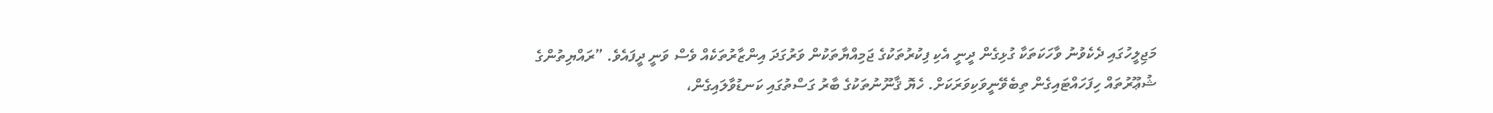މަޖިލީހުގައި ދެކެވުނު ވާހަކަތަކާ ގުޅިގެން ދީނީ އެކި ފިކުރުތަކުގެ ޖަމިއްޔާތަކުން ވަރުގަދަ އިންޒާރުތަކެއް ވެސް ވަނީ ދީފައެވެ. ”ރައްޔިތުންގެ ޝުޢޫރުތައް ހިފަހައްޓައިގެން ތިބެވޭނީވަކިވަރަކަށް. ހެޔޮ ޤާނޫނުތަކުގެ ބާރު ގަސްތުގައި ކަނޑުވާލައިގެން،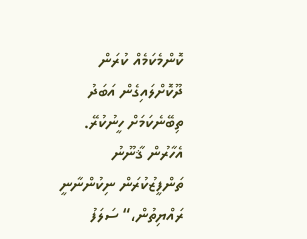ކޮންމެކަމެއް ކުރަން ދޫކޮށްލައިގެން އަބަދު ތިބޭނެކަމަށް ހީނުކުރޭ. އެހާރުން ޤާނޫނު ތަންފީޒުކުރަން ނިކުންނާނީ ރައްޔިތުން،“ ސަލަފު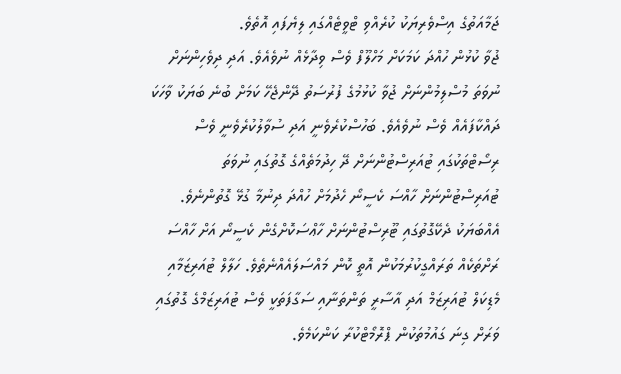ޖަމާއަތުގެ އިސްވެރިޔަކު ކުރެއްވި ޓްވީޓެއްގައި ލިޔެފައި އޮތެވެ.
ޖުވާ ކުޅުން ހުއްދަ ކަމަކަށް މަހްލޫފް ވެސް ވިދާޅެއް ނުވެއެވެ. އަދި ދިވެހިންނަށް ނުވަތަ މުސްލިމުންނަށް ޖުވާ ކުޅުމުގެ ފުރުސަތު ދޭންޖެހޭ ކަމަށް ބުނެ ބަޔަކު ވާހަކަ ދައްކާފައެއް ވެސް ނުވެއެވެ. ބަހުސްކުރެވެނީ އަދި ސުވާލުކުރެވެނީ ވެސް ރިސޯޓްތަކުގައި ޓުއަރިސްޓުންނަށް ދޭ ހިދުމަތެއްގެ ގޮތުގައި ނުވަތަ ޓުއަރިސްޓުންނަށް ހާއްސަ ކެސީނޯ ހެދުމަށް ހުއްދަ ދިނުމާ ގުޅޭ ގޮތުންނެވެ.
އެއްބަޔަކު ދެކޭގޮތުގައި ޓޫރިސްޓުންނަށް ހާޢްސަކޮށްގެން ކެސީނޯ އަށް ހާއްސަ ރަށްތަކެއް ތަރައްގީކުރުމަކުން އޮތީ ކޮން މައްސަލައެއްނެތެވެ. ހަލާލް ޓުއަރިޒަމާއި މެޑިކަލް ޓުއަރިޒަމް އަދި އާސާރީ ތަންތަނާއި ސަގާފަތަކީ ވެސް ޓުއަރިޒަމްގެ ގޮތުގައި ވަރަށް ގިނަ ގައުމުތަކުން ޕްރޮމޯޓްކުރާ ކަންކަމެވެ.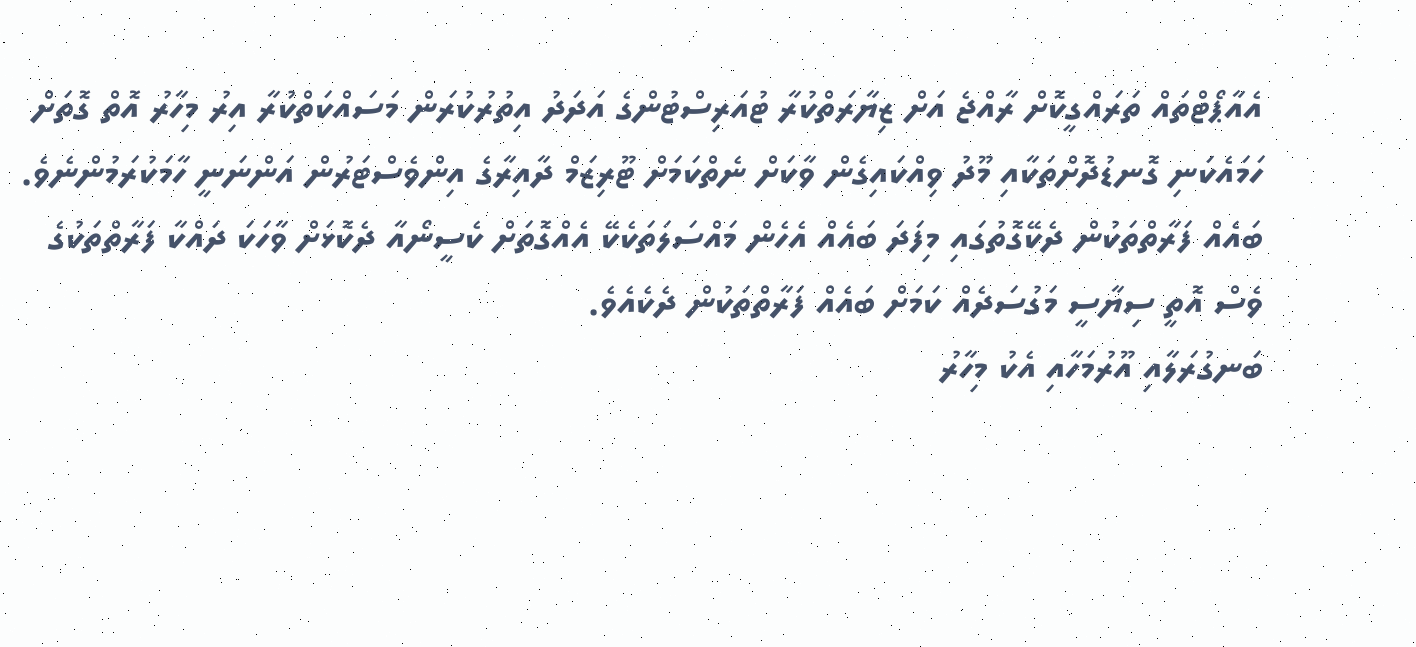އެއާޕޯޓްތައް ތަރައްގީކޮށް ރާއްޖެ އަށް ޒިޔާރަތްކުރާ ޓުއަރިސްޓުންގެ އަދަދު އިތުރުކުރަން މަސައްކަތްކުރާ އިރު މިހާރު އޮތް ގޮތަށް ހަމައެކަނި ގޮނޑުދޮށްތަކާއި މޫދު ވިއްކައިގެން ވާކަށް ނެތްކަމަށް ޓޫރިޒަމް ދާއިރާގެ އިންވެސްޓަރުން އަންނަނީ ހާމަކުރަމުންނެވެ. ބައެއް ފަރާތްތަކުން ދެކޭގޮތުގައި މިފަދަ ބައެއް އެހެން މައްސަލަތަކެކޭ އެއްގޮތަށް ކެސީނޯއާ ދެކޮޅަށް ވާހަކަ ދައްކާ ފަރާތްތަކުގެ ވެސް އޮތީ ސިޔާސީ މަގުސަދެއް ކަމަށް ބައެއް ފަރާތްތަކުން ދެކެއެވެ.
ބަނގުރަލާއި އޫރުމަހާއި އެކު މިހާރު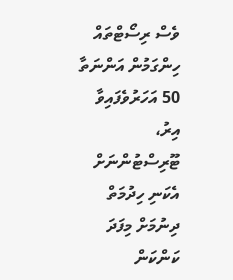ވެސް ރިސޯޓްތައް ހިންގަމުން އަންނަތާ 50 އަހަރުވެފައިވާ އިރު، ޓޫރިސްޓުންނަށް އެކަނި ހިދުމަތް ދިނުމަށް މިފަދަ ކަންކަން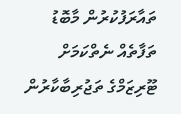ތައާރަފުކުރުން މާބޮޑު ތަފާތެއް ނެތްކަމަށް ޓޫރިޒަމްގެ ތަޖުރިބާކާރުން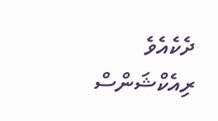ދެކެއެވެ
ރިއެކްޝަންސް